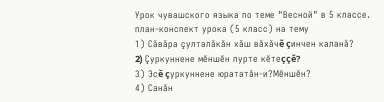Урок чувашского языка по теме "Весной" в 5 классе.
план-конспект урока (5 класс) на тему
1) Сǎвǎра çулталǎкǎн хǎш вǎхǎчĕ çинчен каланǎ?
2) Çуркуннене мĕншĕн пурте кĕтеççĕ?
3) Эсĕ çуркуннене юрататǎн-и?Мĕншĕн?
4) Санǎн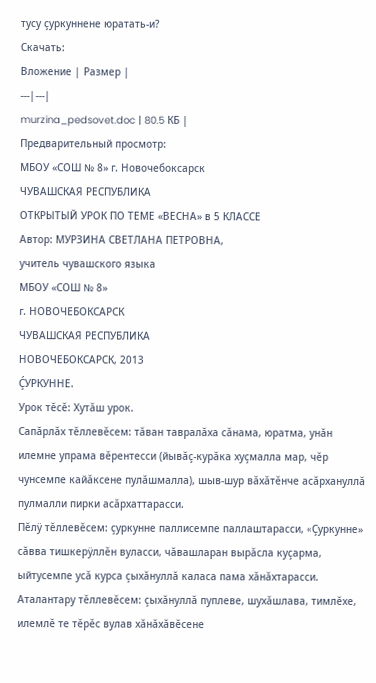тусу çуркуннене юратать-и?
Скачать:
Вложение | Размер |
---|---|
murzina_pedsovet.doc | 80.5 КБ |
Предварительный просмотр:
МБОУ «СОШ № 8» г. Новочебоксарск
ЧУВАШСКАЯ РЕСПУБЛИКА
ОТКРЫТЫЙ УРОК ПО ТЕМЕ «ВЕСНА» в 5 КЛАССЕ
Автор: МУРЗИНА СВЕТЛАНА ПЕТРОВНА,
учитель чувашского языка
МБОУ «СОШ № 8»
г. НОВОЧЕБОКСАРСК
ЧУВАШСКАЯ РЕСПУБЛИКА
НОВОЧЕБОКСАРСК, 2013
ḈУРКУННЕ.
Урок тĕсĕ: Хутăш урок.
Сапăрлăх тĕллевĕсем: тăван тавралăха сăнама, юратма, унăн илемне упрама вĕрентесси (йывăç-курăка хуçмалла мар, чĕр чунсемпе кайăксене пулăшмалла), шыв-шур вăхăтĕнче асăрхануллă пулмалли пирки асăрхаттарасси.
Пĕлÿ тĕллевĕсем: çуркунне паллисемпе паллаштарасси, «Çуркунне» сăвва тишкерÿллĕн вуласси, чăвашларан вырăсла куçарма, ыйтусемпе усă курса çыхăнуллă каласа пама хăнăхтарасси.
Аталантару тĕллевĕсем: çыхăнуллă пуплеве, шухăшлава, тимлĕхе, илемлĕ те тĕрĕс вулав хăнăхăвĕсене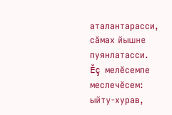аталантарасси, сăмах йышне пуянлатасси.
Ĕç мелĕсемпе меслечĕсем: ыйту-хурав,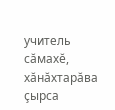учитель сăмахĕ, хăнăхтарăва çырса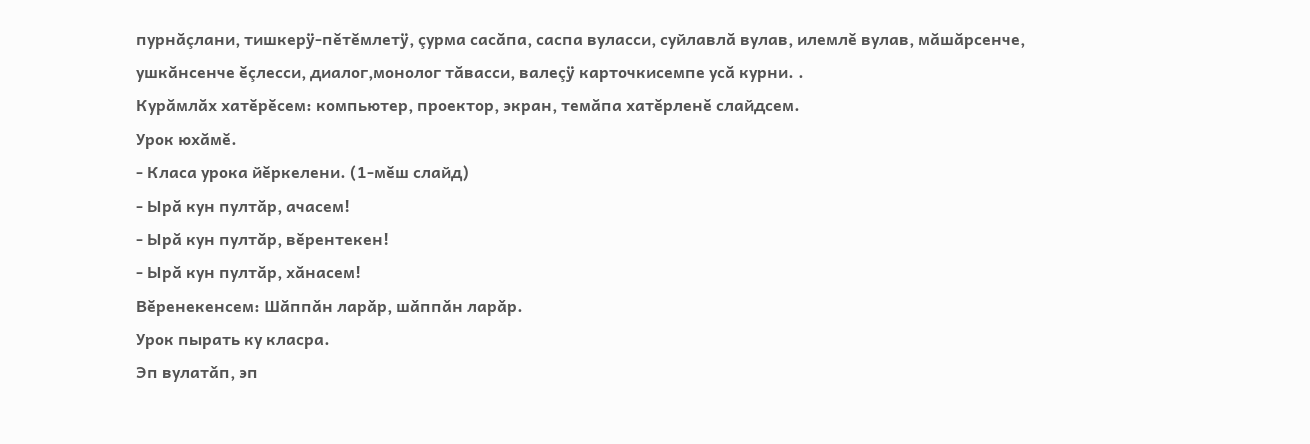пурнăçлани, тишкерÿ-пĕтĕмлетÿ, çурма сасăпа, саспа вуласси, суйлавлă вулав, илемлĕ вулав, мăшăрсенче, ушкăнсенче ĕçлесси, диалог,монолог тăвасси, валеçÿ карточкисемпе усă курни. .
Курăмлăх хатĕрĕсем: компьютер, проектор, экран, темăпа хатĕрленĕ слайдсем.
Урок юхăмĕ.
- Класа урока йĕркелени. (1-мĕш слайд)
- Ырă кун пултăр, ачасем!
- Ырă кун пултăр, вĕрентекен!
- Ырă кун пултăр, хăнасем!
Вĕренекенсем: Шăппǎн ларǎр, шǎппǎн ларǎр.
Урок пырать ку класра.
Эп вулатǎп, эп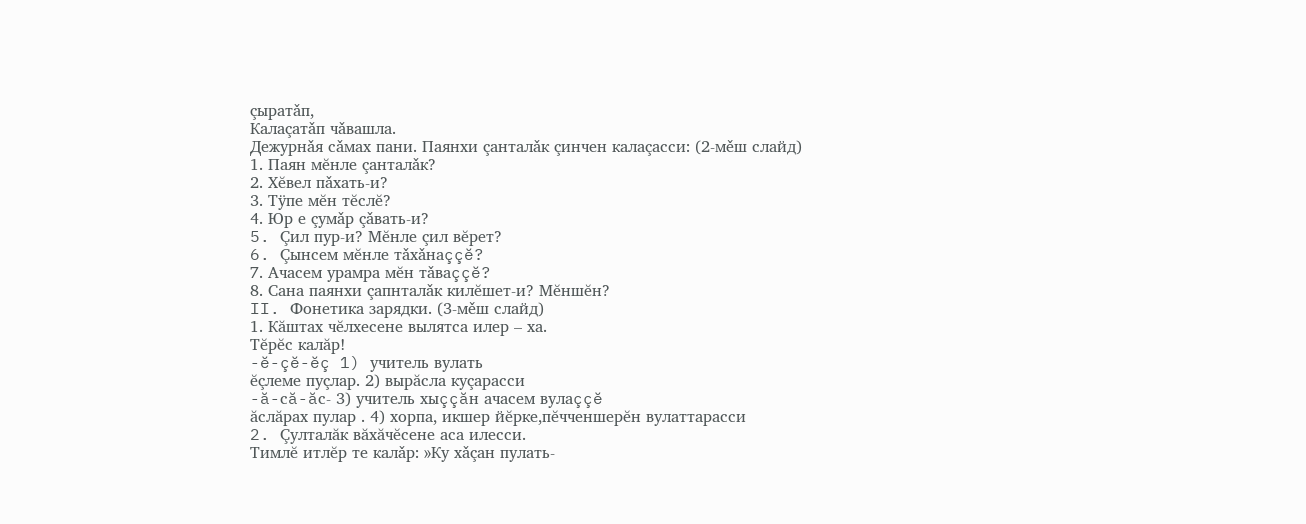çыратǎп,
Калаçатǎп чǎвашла.
Дежурнǎя сǎмах пани. Паянхи çанталǎк çинчен калаçасси: (2-мěш слайд)
1. Паян мĕнле çанталǎк?
2. Хĕвел пǎхать-и?
3. Тÿпе мĕн тĕслĕ?
4. Юр е çумǎр çǎвать-и?
5. Çил пур-и? Мĕнле çил вĕрет?
6. Çынсем мĕнле тǎхǎнаççĕ?
7. Ачасем урамра мĕн тǎваççĕ?
8. Сана паянхи çапнталǎк килĕшет-и? Мĕншĕн?
II. Фонетика зарядки. (3-мěш слайд)
1. Кăштах чĕлхесене вылятса илер – ха.
Тĕрĕс калăр!
-ĕ-çĕ-ĕç 1) учитель вулать
ĕçлеме пуçлар. 2) вырăсла куçарасси
-ă-сă-ăс- 3) учитель хыççăн ачасем вулаççĕ
ăслăрах пулар . 4) хорпа, икшер йĕрке,пĕчченшерĕн вулаттарасси
2. Çулталăк вăхăчĕсене аса илесси.
Тимлĕ итлĕр те калǎр: »Ку хǎçан пулать-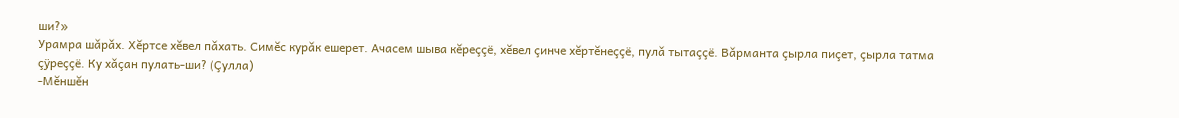ши?»
Урамра шǎрǎх. Хĕртсе хĕвел пǎхать. Симĕс курǎк ешерет. Ачасем шыва кĕреççё, хĕвел çинче хĕртĕнеççё, пулǎ тытаççё. Вǎрманта çырла пиçет, çырла татма çÿреççё. Ку хǎçан пулать-ши? (Çулла)
-Мĕншĕн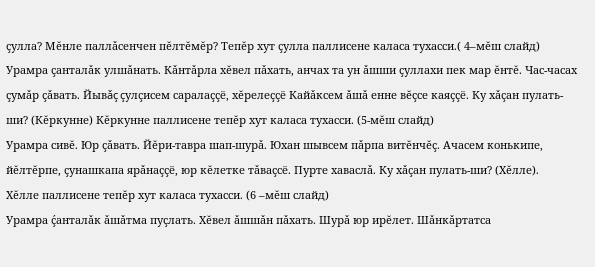çулла? Мĕнле паллǎсенчен пĕлтĕмĕр? Тепĕр хут çулла паллисене каласа тухасси.( 4–мĕш слайд)
Урамра çанталǎк улшǎнать. Кǎнтǎрла хĕвел пǎхать, анчах та ун ǎшши çуллахи пек мар ĕнтĕ. Час-часах çумǎр çǎвать. Йывǎç çулçисем саралаççё, хĕрелеççё Кайǎксем ǎшǎ енне вĕçсе каяççё. Ку хǎçан пулать-ши? (Кĕркунне) Кĕркунне паллисене тепĕр хут каласа тухасси. (5-мĕш слайд)
Урамра сивĕ. Юр çǎвать. Йĕри-тавра шап-шурǎ. Юхан шывсем пǎрпа витĕнчĕç. Ачасем конькипе, йĕлтĕрпе, çунашкапа ярǎнаççё, юр кĕлетке тǎваçсё. Пурте хаваслǎ. Ку хǎçан пулать-ши? (Хĕлле).
Хĕлле паллисене тепĕр хут каласа тухасси. (6 –мĕш слайд)
Урамра ḉанталǎк ǎшǎтма пуçлать. Хĕвел ǎшшǎн пǎхать. Шурǎ юр ирĕлет. Шǎнкǎртатса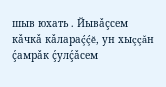шыв юхать . Йывǎçсем кǎчкǎ кǎлараḉḉĕ, ун хыççǎн ḉамрǎк ḉулḉǎсем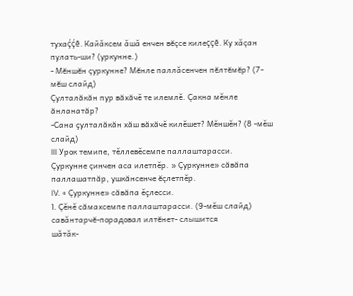тухаḉḉĕ. Кайǎксем ǎшǎ енчен вĕçсе килеççĕ. Ку хǎçан пулать-ши? (уркунне.)
- Мĕншĕн çуркунне? Мĕнле паллǎсенчен пĕлтĕмĕр? (7-мĕш слайд)
Çулталăкăн пур вăхăчě те илемлě. Çакна мěнле ăнланатăр?
-Сана ҫулталăкăн хăш вăхăчě килěшет? Мěншěн? (8 -мěш слайд)
III Урок темипе, тěллевěсемпе паллаштарасси.
Çуркунне çинчен аса илетпěр. » Çуркунне» сăвăпа паллашатпăр, ушкăнсенче ĕçлетпěр.
IV. « Çуркунне» сăвăпа ěҫлесси.
1. Çěнě сăмахсемпе паллаштарасси. (9-мěш слайд)
савǎнтарчĕ-порадовал илтĕнет- слышится
шǎтǎк-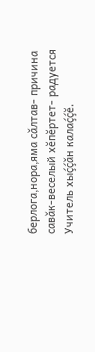берлога,нора,яма сǎлтав- причина
савǎк-веселый хĕпĕртет- радуется
Учитель хыḉḉǎн калаḉḉĕ.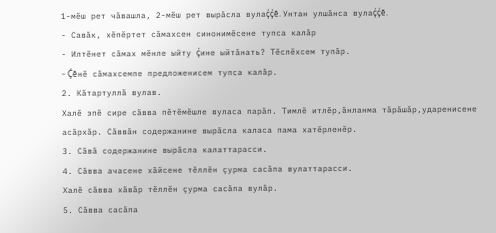1-мĕш рет чǎвашла, 2-мĕш рет вырǎсла вулаḉḉĕ. Унтан улшǎнса вулаḉḉĕ.
- Савǎк, хĕпĕртет сǎмахсен синонимĕсене тупса калǎр
- Илтĕнет сǎмах мĕнле ыйту ḉине ыйтǎнать? Тĕслĕхсем тупǎр.
- Ḉĕнĕ сǎмахсемпе предложенисем тупса калǎр.
2. Кăтартуллă вулав.
Халĕ эпĕ сире căвва пĕтĕмĕшле вуласа парǎп. Тимлĕ итлĕр,ăнланма тăрăшăр,ударенисене асăрхăр. Сăввăн содержанине вырăсла каласа пама хатĕрленĕр.
3. Сăвă содержанине вырăсла калаттарасси.
4. Сăвва ачасене хăйсене тĕллĕн çурма сасăпа вулаттарасси.
Халĕ сăвва хăвăр тĕллĕн çурма сасăпа вулǎр.
5. Сăвва сасăпа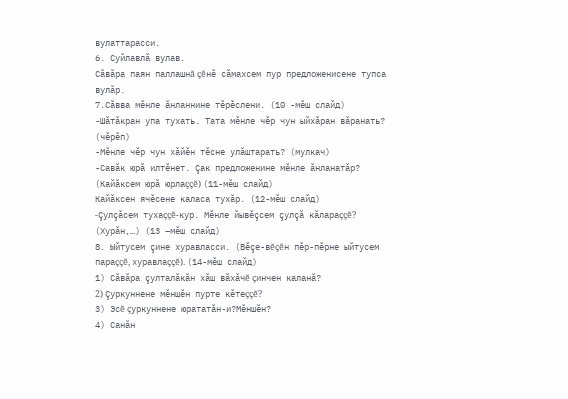вулаттарасси.
6. Суйлавлă вулав.
Сăвăра паян паллашнă çĕнĕ сăмахсем пур предложенисене тупса вулăр.
7.Сǎвва мĕнле ǎнланнине тĕрĕслени. (10 -мĕш слайд)
-Шǎтǎкран упа тухать. Тата мĕнле чĕр чун ыйхǎран вǎранать? (чĕрĕп)
-Мĕнле чĕр чун хǎйĕн тĕсне улǎштарать? (мулкач)
-Савǎк юрǎ илтĕнет. Çак предложенине мĕнле ǎнланатǎр? (Кайǎксем юрǎ юрлаççĕ) (11-мĕш слайд)
Кайǎксен ячĕсене каласа тухǎр. (12-мĕш слайд)
-Çулçǎсем тухаççĕ-кур. Мĕнле йывĕçсем çулçǎ кǎлараççĕ? (Хурǎн,…) (13 –мĕш слайд)
8. Ыйтусем çине хуравласси. (Вĕçе-вĕçĕн пĕр-пĕрне ыйтусем параççĕ, хуравлаççĕ). (14-мĕш слайд)
1) Сǎвǎра çулталǎкǎн хǎш вǎхǎчĕ çинчен каланǎ?
2) Çуркуннене мĕншĕн пурте кĕтеççĕ?
3) Эсĕ çуркуннене юрататǎн-и?Мĕншĕн?
4) Санǎн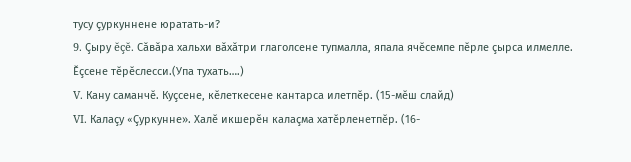тусу çуркуннене юратать-и?
9. Çыру ĕçĕ. Сǎвǎра хальхи вǎхǎтри глаголсене тупмалла, япала ячĕсемпе пĕрле çырса илмелле. Ěçсене тĕрĕслесси.(Упа тухать….)
V. Кану саманчĕ. Куçсене, кĕлеткесене кантарса илетпĕр. (15-мĕш слайд)
VI. Калаçу «Çуркунне». Халĕ икшерĕн калаçма хатĕрленетпĕр. (16-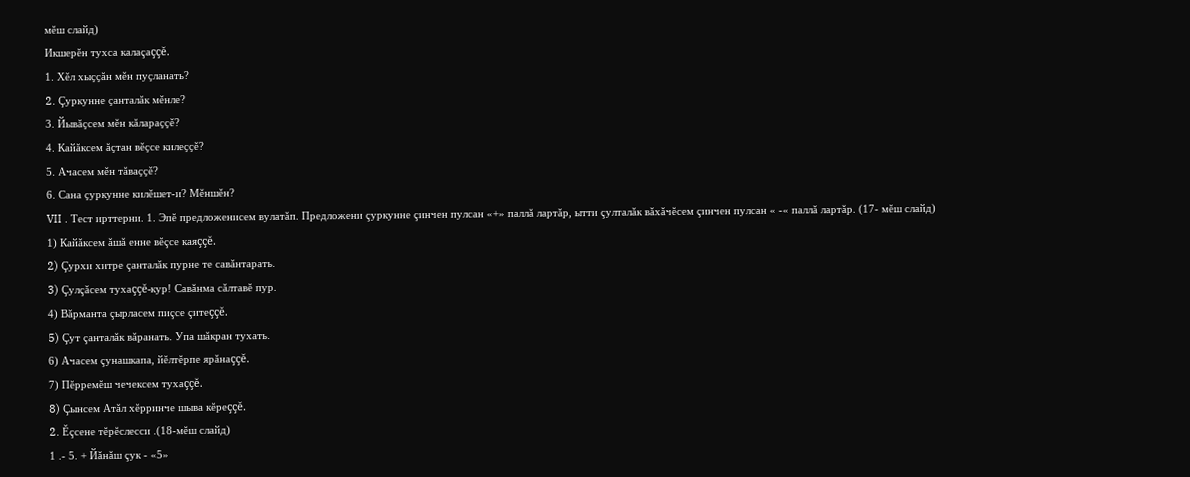мĕш слайд)
Икшерĕн тухса калаçаççĕ.
1. Хěл хыҫҫăн мěн пуҫланать?
2. Çуркунне ҫанталăк мěнле?
3. Йывăҫсем мěн кăлараҫҫě?
4. Кайăксем ăҫтан вěҫсе килеҫҫě?
5. Ачасем мěн тăваҫҫě?
6. Сана ҫуркунне килěшет-и? Мěншěн?
VII . Тест ирттерни. 1. Эпĕ предложенисем вулатǎп. Предложени çуркунне çинчен пулсан «+» паллǎ лартǎр, ытти çулталǎк вǎхǎчĕсем çинчен пулсан « -« паллǎ лартǎр. (17- мĕш слайд)
1) Кайǎксем ǎшǎ енне вĕçсе каяççĕ.
2) Çурхи хитре çанталǎк пурне те савǎнтарать.
3) Çулçǎсем тухаççĕ-кур! Савǎнма сǎлтавĕ пур.
4) Вǎрманта çырласем пиçсе çитеççĕ.
5) Çут çанталǎк вǎранать. Упа шǎкран тухать.
6) Ачасем çунашкапа, йĕлтĕрпе ярǎнаççĕ.
7) Пĕрремĕш чечексем тухаççĕ.
8) Çынсем Атǎл хĕрринче шыва кĕреççĕ.
2. Ěçсене тĕрĕслесси .(18-мĕш слайд)
1 .- 5. + Йǎнǎш çук - «5»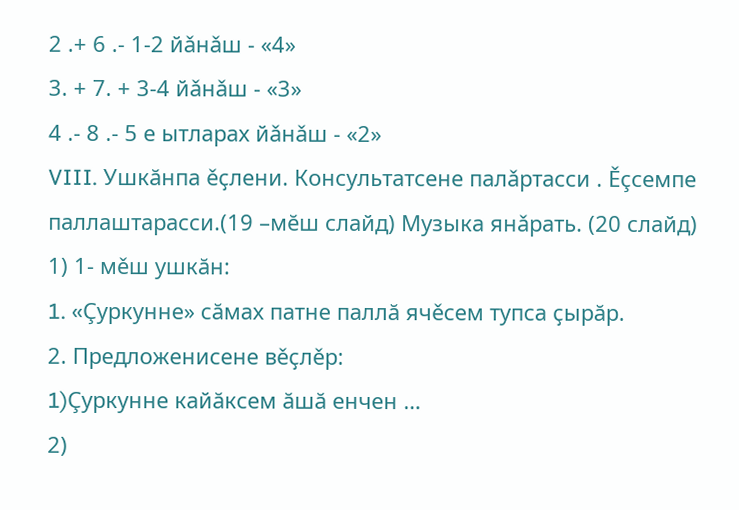2 .+ 6 .- 1-2 йǎнǎш - «4»
3. + 7. + 3-4 йǎнǎш - «3»
4 .- 8 .- 5 е ытларах йǎнǎш - «2»
VIII. Ушкăнпа ěҫлени. Консультатсене палǎртасси . Ěçсемпе паллаштарасси.(19 –мĕш слайд) Музыка янǎрать. (20 слайд)
1) 1- мěш ушкăн:
1. «Çуркунне» сăмах патне паллă ячěсем тупса ҫырăр.
2. Предложенисене вěҫлěр:
1)Çуркунне кайăксем ăшă енчен …
2)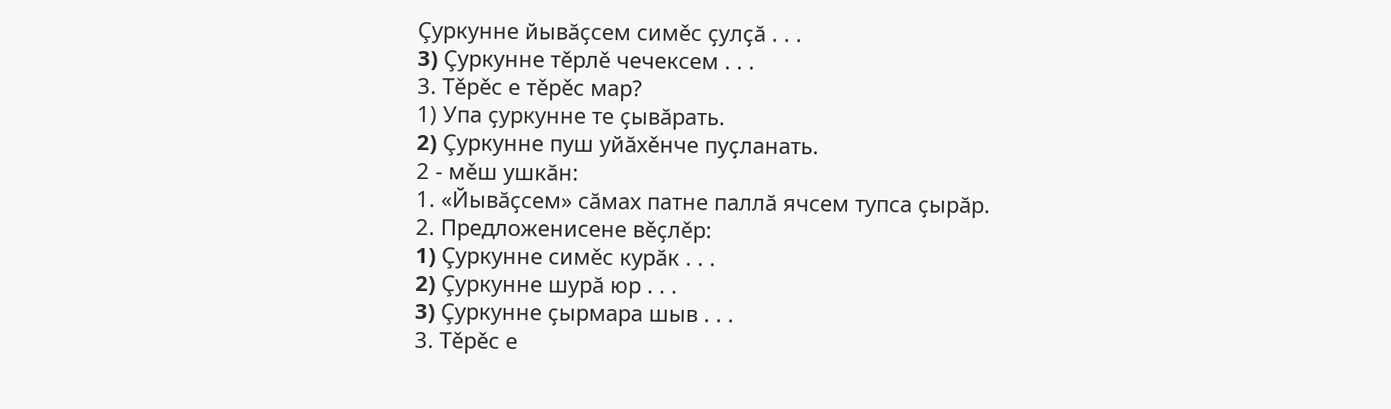Çуркунне йывăҫсем симěс ҫулҫă . . .
3) Çуркунне тěрлě чечексем . . .
3. Тěрěс е тěрěс мар?
1) Упа ҫуркунне те ҫывăрать.
2) Çуркунне пуш уйăхěнче пуҫланать.
2 - мěш ушкăн:
1. «Йывăҫсем» сăмах патне паллă ячсем тупса ҫырăр.
2. Предложенисене вěҫлěр:
1) Çуркунне симěс курăк . . .
2) Çуркунне шурă юр . . .
3) Çуркунне ҫырмара шыв . . .
3. Тěрěс е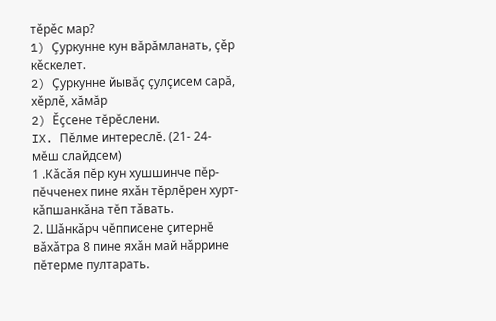тěрěс мар?
1) Çуркунне кун вăрăмланать, ҫěр кěскелет.
2) Çуркунне йывăҫ ҫулҫисем сарă, хěрлě, хăмăр
2) Ěçсене тĕрĕслени.
IX. Пĕлме интереслĕ. (21- 24-мĕш слайдсем)
1 .Кǎсǎя пĕр кун хушшинче пĕр-пĕчченех пине яхǎн тĕрлĕрен хурт-кǎпшанкǎна тĕп тǎвать.
2. Шǎнкǎрч чĕпписене çитернĕ вǎхǎтра 8 пине яхǎн май нǎррине пĕтерме пултарать.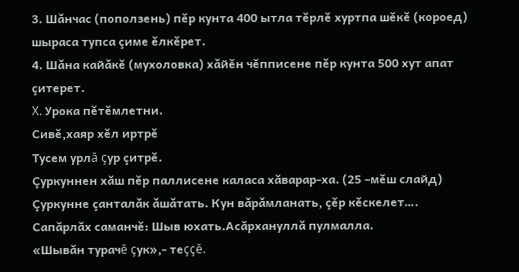3. Шǎнчас (поползень) пĕр кунта 400 ытла тĕрлĕ хуртпа шĕкĕ (короед) шыраса тупса çиме ĕлкĕрет.
4. Шǎна кайǎкĕ (мухоловка) хǎйĕн чĕпписене пĕр кунта 500 хут апат çитерет.
X. Урока пĕтĕмлетни.
Сивĕ,хаяр хĕл иртрĕ
Тусем урлă çур çитрĕ.
Çуркуннен хăш пĕр паллисене каласа хăварар-ха. (25 –мĕш слайд)
Çуркунне çанталǎк ǎшǎтать. Кун вǎрǎмланать, çĕр кĕскелет….
Сапăрлăх саманчĕ: Шыв юхать.Асăрхануллă пулмалла.
«Шывăн турачĕ çук»,- теççĕ.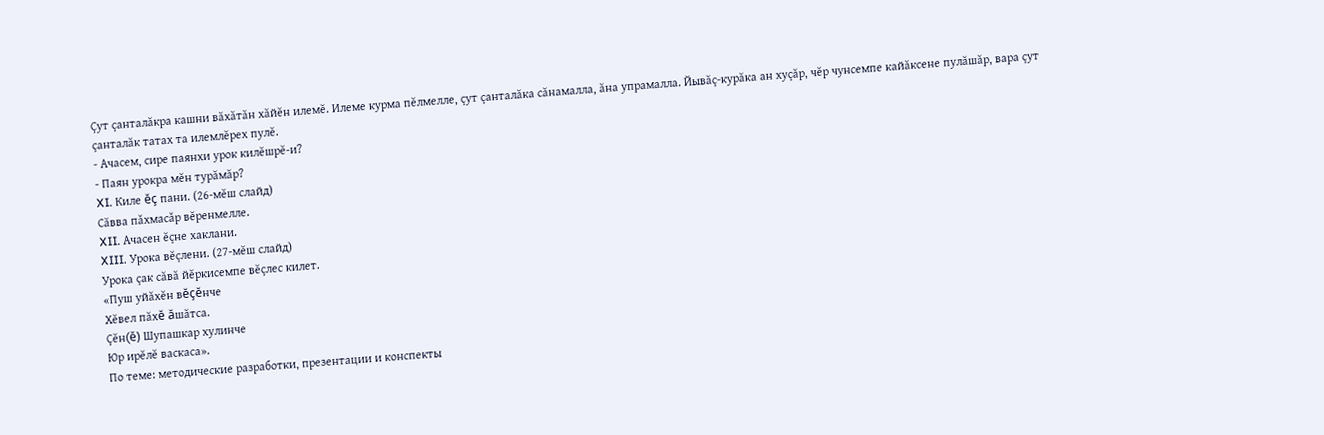Çут çанталăкра кашни вăхăтăн хăйĕн илемĕ. Илеме курма пĕлмелле, çут çанталăка сăнамалла, ăна упрамалла. Йывăç-курăка ан хуçăр, чĕр чунсемпе кайăксене пулăшăр, вара çут çанталăк татах та илемлĕрех пулĕ.
- Ачасем, сире паянхи урок килĕшрĕ-и?
- Паян урокра мĕн турăмăр?
XI. Киле ĕç пани. (26-мĕш слайд)
Сăвва пǎхмасǎр вĕренмелле.
XII. Ачасен ĕçне хаклани.
XIII. Урока вĕçлени. (27-мĕш слайд)
Урока çак сăвă йĕркисемпе вĕçлес килет.
«Пуш уйăхĕн вĕçĕнче
Хĕвел пăхĕ ăшăтса.
Çĕн(ĕ) Шупашкар хулинче
Юр ирĕлĕ васкаса».
По теме: методические разработки, презентации и конспекты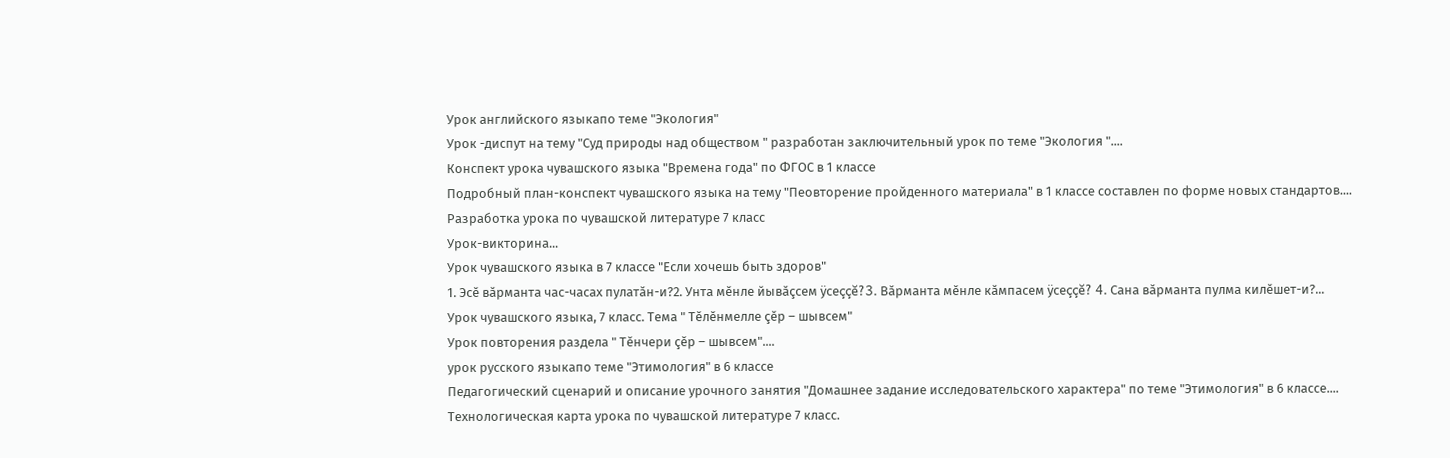Урок английского языкапо теме "Экология"
Урок -диспут на тему "Суд природы над обществом " разработан заключительный урок по теме "Экология "....
Конспект урока чувашского языка "Времена года" по ФГОС в 1 классе
Подробный план-конспект чувашского языка на тему "Пеовторение пройденного материала" в 1 классе составлен по форме новых стандартов....
Разработка урока по чувашской литературе 7 класс
Урок-викторина...
Урок чувашского языка в 7 классе "Если хочешь быть здоров"
1. Эсĕ вăрманта час-часах пулатăн-и?2. Унта мĕнле йывăçсем ÿсеççĕ?3. Вăрманта мĕнле кăмпасем ÿсеççĕ? 4. Сана вăрманта пулма килĕшет-и?...
Урок чувашского языка, 7 класс. Тема " Тĕлĕнмелле çĕр – шывсем"
Урок повторения раздела " Тĕнчери çĕр – шывсем"....
урок русского языкапо теме "Этимология" в 6 классе
Педагогический сценарий и описание урочного занятия "Домашнее задание исследовательского характера" по теме "Этимология" в 6 классе....
Технологическая карта урока по чувашской литературе 7 класс.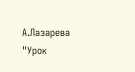А.Лазарева "Урок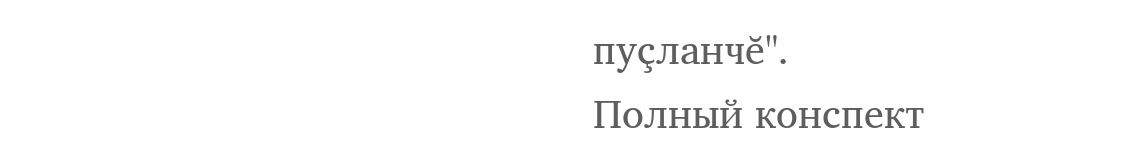пуçланчĕ".
Полный конспект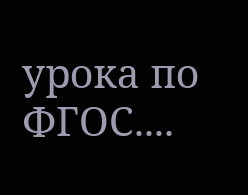урока по ФГОС....